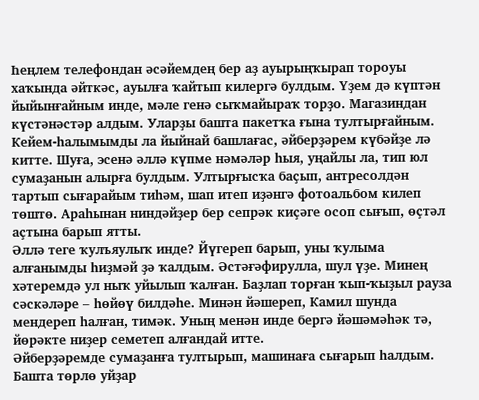Һеңлем телефондан әсәйемдең бер аҙ ауырыңҡырап тороуы хаҡында әйткәс, ауылға ҡайтып килергә булдым. Үҙем дә күптән йыйынғайным инде, мәле генә сыҡмайыраҡ торҙо. Магазиндан күстәнәстәр алдым. Уларҙы башта пакетҡа ғына тултырғайным. Кейем-һалымымды ла йыйнай башлағас, әйберҙәрем күбәйҙе лә китте. Шуға, эсенә әллә күпме нәмәләр һыя, уңайлы ла, тип юл сумаҙанын алырға булдым. Ултырғысҡа баҫып, антресолдән тартып сығарайым тиһәм, шап итеп иҙәнгә фотоальбом килеп төштө. Араһынан ниндәйҙер бер сепрәк киҫәге осоп сығып, өҫтәл аҫтына барып ятты.
Әллә теге ҡулъяулыҡ инде? Йүгереп барып, уны ҡулыма алғанымды һиҙмәй ҙә ҡалдым. Әстәғәфирулла, шул үҙе. Минең хәтеремдә ул ныҡ уйылып ҡалған. Баҙлап торған ҡып-ҡыҙыл рауза сәскәләре – һөйөү билдәһе. Минән йәшереп, Камил шунда мендереп һалған, тимәк. Уның менән инде бергә йәшәмәһәк тә, йөрәкте ниҙер семетеп алғандай итте.
Әйберҙәремде сумаҙанға тултырып, машинаға сығарып һалдым. Башта төрлө уйҙар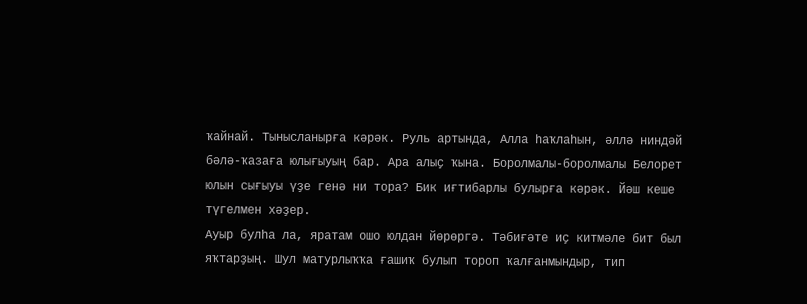ҡайнай. Тынысланырға кәрәк. Руль артында, Алла һаҡлаһын, әллә ниндәй бәлә-ҡазаға юлығыуың бар. Ара алыҫ ҡына. Боролмалы-боролмалы Белорет юлын сығыуы үҙе генә ни тора? Бик иғтибарлы булырға кәрәк. Йәш кеше түгелмен хәҙер.
Ауыр булһа ла, яратам ошо юлдан йөрөргә. Тәбиғәте иҫ китмәле бит был яҡтарҙың. Шул матурлыҡҡа ғашиҡ булып тороп ҡалғанмындыр, тип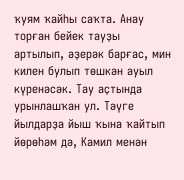ҡуям ҡайһы саҡта. Анау торған бейек тауҙы артылып, әҙерәк барғас, мин килен булып төшкән ауыл күренәсәк. Тау аҫтында урынлашҡан ул. Тәүге йылдарҙа йыш ҡына ҡайтып йөрөһәм дә, Камил менән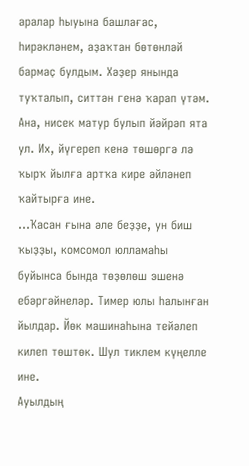аралар һыуына башлағас, һирәкләнем, аҙаҡтан бөтөнләй бармаҫ булдым. Хәҙер янында туҡталып, ситтән генә ҡарап үтәм. Ана, нисек матур булып йәйрәп ята ул. Их, йүгереп кенә төшөргә лә ҡырҡ йылға артҡа кире әйләнеп ҡайтырға ине.
...Ҡасан ғына әле беҙҙе, ун биш ҡыҙҙы, комсомол юлламаһы буйынса бында төҙөлөш эшенә ебәргәйнеләр. Тимер юлы һалынған йылдар. Йөк машинаһына тейәлеп килеп төштөк. Шул тиклем күңелле ине.
Ауылдың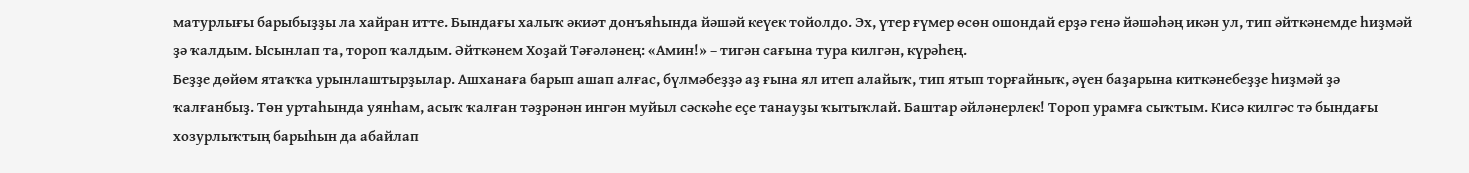матурлығы барыбыҙҙы ла хайран итте. Бындағы халыҡ әкиәт донъяһында йәшәй кеүек тойолдо. Эх, үтер ғүмер өсөн ошондай ерҙә генә йәшәһәң икән ул, тип әйткәнемде һиҙмәй ҙә ҡалдым. Ысынлап та, тороп ҡалдым. Әйткәнем Хоҙай Тәғәләнең: «Амин!» – тигән сағына тура килгән, күрәһең.
Беҙҙе дөйөм ятаҡҡа урынлаштырҙылар. Ашханаға барып ашап алғас, бүлмәбеҙҙә аҙ ғына ял итеп алайыҡ, тип ятып торғайныҡ, әүен баҙарына киткәнебеҙҙе һиҙмәй ҙә ҡалғанбыҙ. Төн уртаһында уянһам, асыҡ ҡалған тәҙрәнән ингән муйыл сәскәһе еҫе танауҙы ҡытыҡлай. Баштар әйләнерлек! Тороп урамға сыҡтым. Кисә килгәс тә бындағы хозурлыҡтың барыһын да абайлап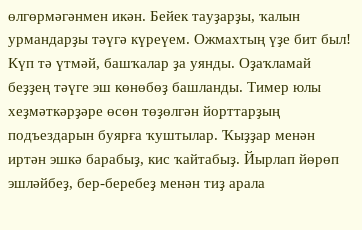өлгөрмәгәнмен икән. Бейек тауҙарҙы, ҡалын урмандарҙы тәүгә күреүем. Ожмахтың үҙе бит был!
Күп тә үтмәй, башҡалар ҙа уянды. Оҙаҡламай беҙҙең тәүге эш көнөбөҙ башланды. Тимер юлы хеҙмәткәрҙәре өсөн төҙөлгән йорттарҙың подъездарын буярға ҡуштылар. Ҡыҙҙар менән иртән эшкә барабыҙ, кис ҡайтабыҙ. Йырлап йөрөп эшләйбеҙ, бер-беребеҙ менән тиҙ арала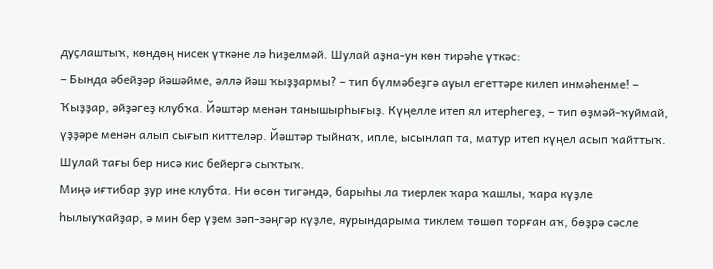дуҫлаштыҡ, көндөң нисек үткәне лә һиҙелмәй. Шулай аҙна-ун көн тирәһе үткәс:
– Бында әбейҙәр йәшәйме, әллә йәш ҡыҙҙармы? – тип бүлмәбеҙгә ауыл егеттәре килеп инмәһенме! – Ҡыҙҙар, әйҙәгеҙ клубҡа. Йәштәр менән танышырһығыҙ. Күңелле итеп ял итерһегеҙ, – тип өҙмәй-ҡуймай, үҙҙәре менән алып сығып киттеләр. Йәштәр тыйнаҡ, ипле, ысынлап та, матур итеп күңел асып ҡайттыҡ. Шулай тағы бер нисә кис бейергә сыҡтыҡ.
Миңә иғтибар ҙур ине клубта. Ни өсөн тигәндә, барыһы ла тиерлек ҡара ҡашлы, ҡара күҙле һылыуҡайҙар, ә мин бер үҙем зәп-зәңгәр күҙле, яурындарыма тиклем төшөп торған аҡ, бөҙрә сәсле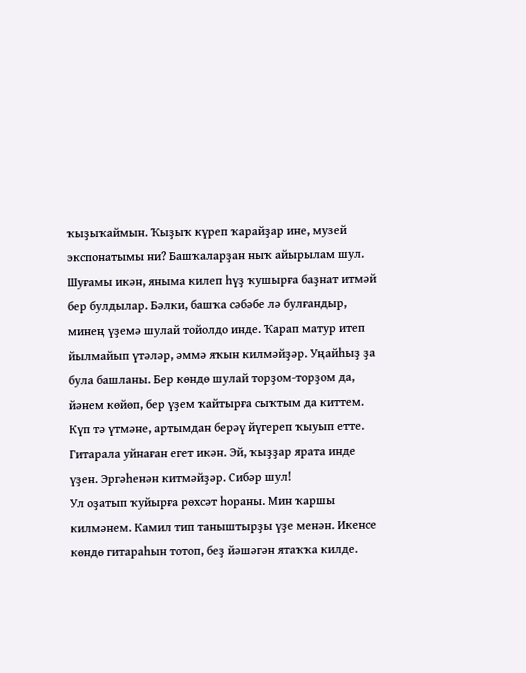ҡыҙыҡаймын. Ҡыҙыҡ күреп ҡарайҙар ине, музей экспонатымы ни? Башҡаларҙан ныҡ айырылам шул. Шуғамы икән, яныма килеп һүҙ ҡушырға баҙнат итмәй бер булдылар. Бәлки, башҡа сәбәбе лә булғандыр, минең үҙемә шулай тойолдо инде. Ҡарап матур итеп йылмайып үтәләр, әммә яҡын килмәйҙәр. Уңайһыҙ ҙа була башланы. Бер көндө шулай торҙом-торҙом да, йәнем көйөп, бер үҙем ҡайтырға сыҡтым да киттем. Күп тә үтмәне, артымдан берәү йүгереп ҡыуып етте. Гитарала уйнаған егет икән. Эй, ҡыҙҙар ярата инде үҙен. Эргәһенән китмәйҙәр. Сибәр шул!
Ул оҙатып ҡуйырға рөхсәт һораны. Мин ҡаршы килмәнем. Камил тип таныштырҙы үҙе менән. Икенсе көндө гитараһын тотоп, беҙ йәшәгән ятаҡҡа килде.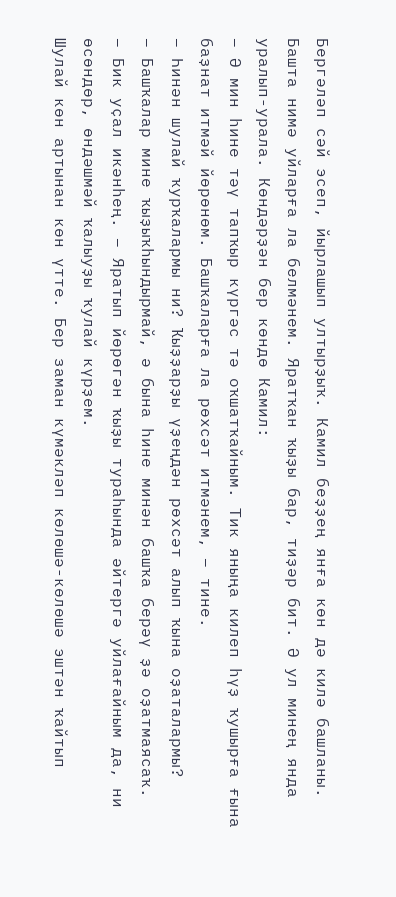Бергәләп сәй эсеп, йырлашып ултырҙыҡ. Камил беҙҙең янға көн дә килә башланы. Башта нимә уйларға ла белмәнем. Яратҡан ҡыҙы бар, тиҙәр бит. Ә ул минең янда уралып-урала. Көндәрҙән бер көндө Камил:
– Ә мин һине тәү тапҡыр күргәс тә оҡшатҡайным. Тик яныңа килеп һүҙ ҡушырға ғына баҙнат итмәй йөрөнөм. Башҡаларға ла рөхсәт итмәнем, – тине.
– Һинән шулай ҡурҡалармы ни? Ҡыҙҙарҙы үҙеңдән рөхсәт алып ҡына оҙаталармы?
– Башҡалар мине ҡыҙыҡһындырмай, ә бына һине минән башҡа берәү ҙә оҙатмаясаҡ.
– Бик уҫал икәнһең. – Яратып йөрөгән ҡыҙы тураһында әйтергә уйлағайным да, ни өсөндөр, өндәшмәй ҡалыуҙы ҡулай күрҙем.
Шулай көн артынан көн үтте. Бер заман күмәкләп көлөшә-көлөшә эштән ҡайтып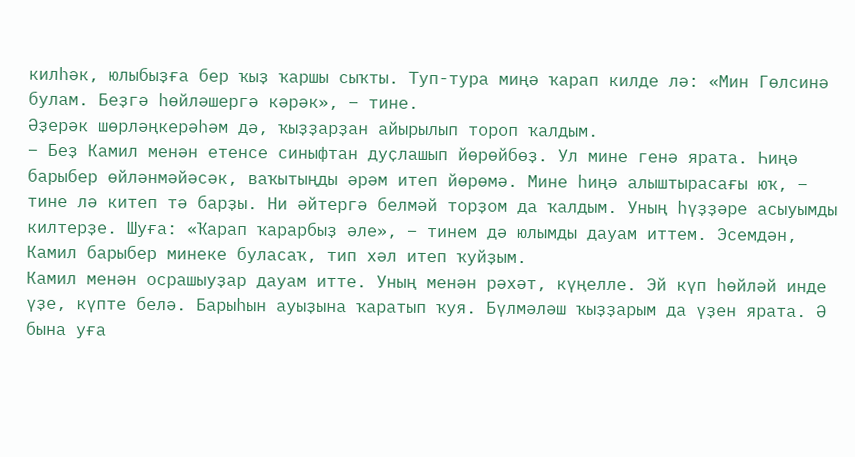килһәк, юлыбыҙға бер ҡыҙ ҡаршы сыҡты. Туп-тура миңә ҡарап килде лә: «Мин Гөлсинә булам. Беҙгә һөйләшергә кәрәк», – тине.
Әҙерәк шөрләңкерәһәм дә, ҡыҙҙарҙан айырылып тороп ҡалдым.
– Беҙ Камил менән етенсе синыфтан дуҫлашып йөрөйбөҙ. Ул мине генә ярата. Һиңә барыбер өйләнмәйәсәк, ваҡытыңды әрәм итеп йөрөмә. Мине һиңә алыштырасағы юҡ, – тине лә китеп тә барҙы. Ни әйтергә белмәй торҙом да ҡалдым. Уның һүҙҙәре асыуымды килтерҙе. Шуға: «Ҡарап ҡарарбыҙ әле», – тинем дә юлымды дауам иттем. Эсемдән, Камил барыбер минеке буласаҡ, тип хәл итеп ҡуйҙым.
Камил менән осрашыуҙар дауам итте. Уның менән рәхәт, күңелле. Эй күп һөйләй инде үҙе, күпте белә. Барыһын ауыҙына ҡаратып ҡуя. Бүлмәләш ҡыҙҙарым да үҙен ярата. Ә бына уға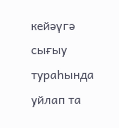кейәүгә сығыу тураһында уйлап та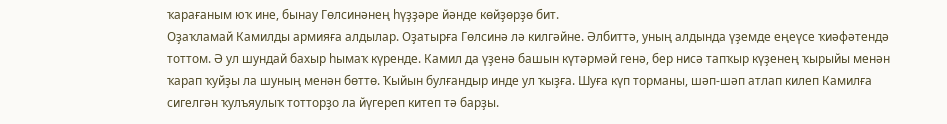ҡарағаным юҡ ине, бынау Гөлсинәнең һүҙҙәре йәнде көйҙөрҙө бит.
Оҙаҡламай Камилды армияға алдылар. Оҙатырға Гөлсинә лә килгәйне. Әлбиттә, уның алдында үҙемде еңеүсе ҡиәфәтендә тоттом. Ә ул шундай бахыр һымаҡ күренде. Камил да үҙенә башын күтәрмәй генә, бер нисә тапҡыр күҙенең ҡырыйы менән ҡарап ҡуйҙы ла шуның менән бөттө. Ҡыйын булғандыр инде ул ҡыҙға. Шуға күп торманы, шәп-шәп атлап килеп Камилға сигелгән ҡулъяулыҡ тотторҙо ла йүгереп китеп тә барҙы.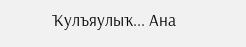Ҡулъяулыҡ... Ана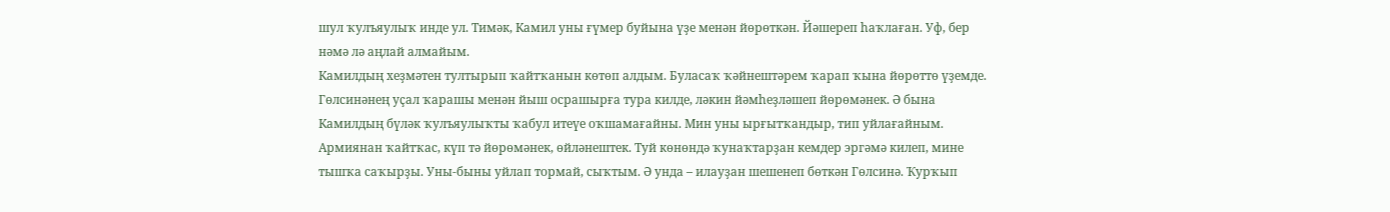шул ҡулъяулыҡ инде ул. Тимәк, Камил уны ғүмер буйына үҙе менән йөрөткән. Йәшереп һаҡлаған. Уф, бер нәмә лә аңлай алмайым.
Камилдың хеҙмәтен тултырып ҡайтҡанын көтөп алдым. Буласаҡ ҡәйнештәрем ҡарап ҡына йөрөттө үҙемде. Гөлсинәнең уҫал ҡарашы менән йыш осрашырға тура килде, ләкин йәмһеҙләшеп йөрөмәнек. Ә бына Камилдың бүләк ҡулъяулыҡты ҡабул итеүе оҡшамағайны. Мин уны ырғытҡандыр, тип уйлағайным.
Армиянан ҡайтҡас, күп тә йөрөмәнек, өйләнештек. Туй көнөндә ҡунаҡтарҙан кемдер эргәмә килеп, мине тышҡа саҡырҙы. Уны-быны уйлап тормай, сыҡтым. Ә унда – илауҙан шешенеп бөткән Гөлсинә. Ҡурҡып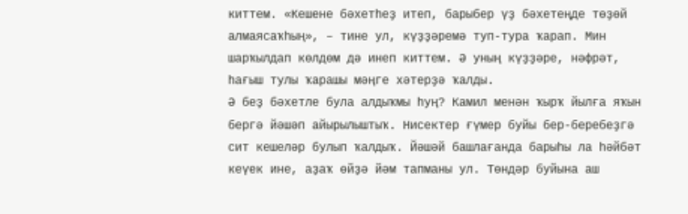киттем. «Кешене бәхетһеҙ итеп, барыбер үҙ бәхетеңде төҙөй алмаясаҡһың», – тине ул, күҙҙәремә туп-тура ҡарап. Мин шарҡылдап көлдөм дә инеп киттем. Ә уның күҙҙәре, нәфрәт, һағыш тулы ҡарашы мәңге хәтерҙә ҡалды.
Ә беҙ бәхетле була алдыҡмы һуң? Камил менән ҡырҡ йылға яҡын бергә йәшәп айырылыштыҡ. Нисектер ғүмер буйы бер-беребеҙгә сит кешеләр булып ҡалдыҡ. Йәшәй башлағанда барыһы ла һәйбәт кеүек ине, аҙаҡ өйҙә йәм тапманы ул. Төндәр буйына аш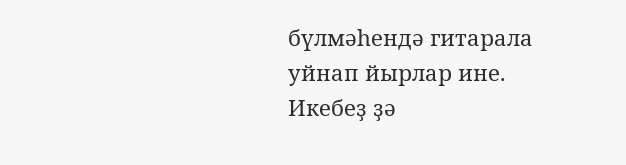бүлмәһендә гитарала уйнап йырлар ине.
Икебеҙ ҙә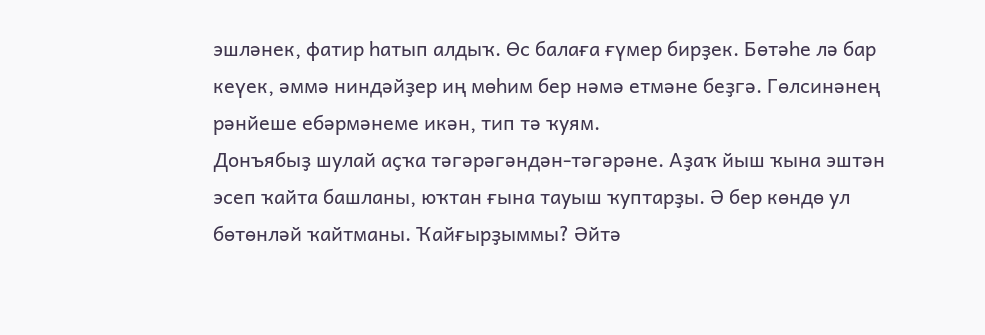эшләнек, фатир һатып алдыҡ. Өс балаға ғүмер бирҙек. Бөтәһе лә бар кеүек, әммә ниндәйҙер иң мөһим бер нәмә етмәне беҙгә. Гөлсинәнең рәнйеше ебәрмәнеме икән, тип тә ҡуям.
Донъябыҙ шулай аҫҡа тәгәрәгәндән-тәгәрәне. Аҙаҡ йыш ҡына эштән эсеп ҡайта башланы, юҡтан ғына тауыш ҡуптарҙы. Ә бер көндө ул бөтөнләй ҡайтманы. Ҡайғырҙыммы? Әйтә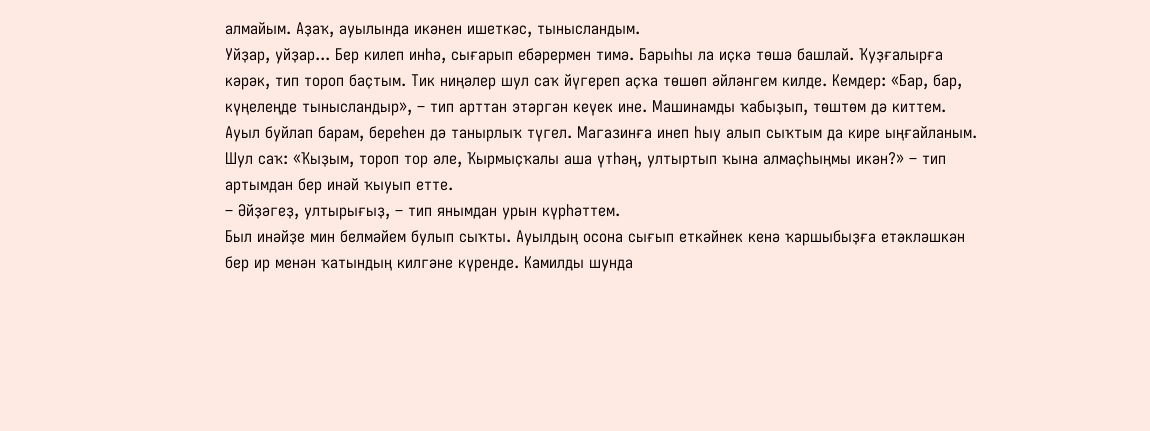алмайым. Аҙаҡ, ауылында икәнен ишеткәс, тынысландым.
Уйҙар, уйҙар... Бер килеп инһә, сығарып ебәрермен тимә. Барыһы ла иҫкә төшә башлай. Ҡуҙғалырға кәрәк, тип тороп баҫтым. Тик ниңәлер шул саҡ йүгереп аҫҡа төшөп әйләнгем килде. Кемдер: «Бар, бар, күңелеңде тынысландыр», – тип арттан этәргән кеүек ине. Машинамды ҡабыҙып, төштөм дә киттем. Ауыл буйлап барам, береһен дә танырлыҡ түгел. Магазинға инеп һыу алып сыҡтым да кире ыңғайланым. Шул саҡ: «Ҡыҙым, тороп тор әле, Ҡырмыҫҡалы аша үтһәң, ултыртып ҡына алмаҫһыңмы икән?» – тип артымдан бер инәй ҡыуып етте.
– Әйҙәгеҙ, ултырығыҙ, – тип янымдан урын күрһәттем.
Был инәйҙе мин белмәйем булып сыҡты. Ауылдың осона сығып еткәйнек кенә ҡаршыбыҙға етәкләшкән бер ир менән ҡатындың килгәне күренде. Камилды шунда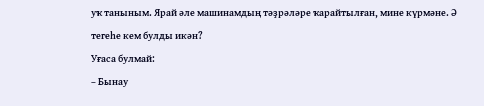уҡ таныным. Ярай әле машинамдың тәҙрәләре ҡарайтылған, мине күрмәне. Ә тегеһе кем булды икән?
Уғаса булмай:
– Бынау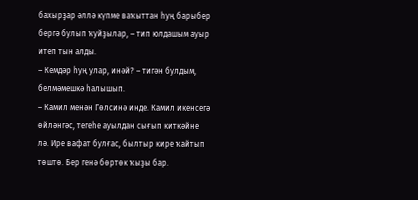бахырҙар әллә күпме ваҡыттан һуң барыбер бергә булып ҡуйҙылар, – тип юлдашым ауыр итеп тын алды.
– Кемдәр һуң улар, инәй? – тигән булдым, белмәмешкә һалышып.
– Камил менән Гөлсинә инде. Камил икенсегә өйләнгәс, тегеһе ауылдан сығып киткәйне лә. Ире вафат булғас, былтыр кире ҡайтып төштө. Бер генә бөртөк ҡыҙы бар.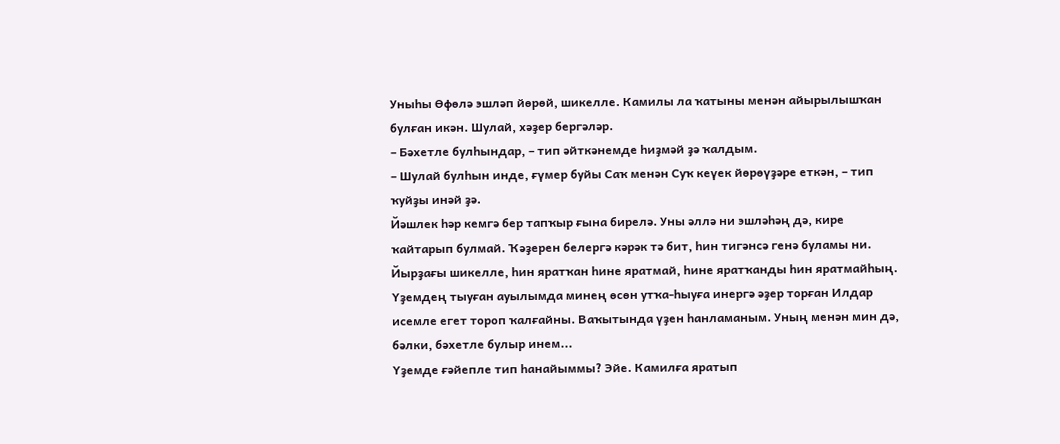Уныһы Өфөлә эшләп йөрөй, шикелле. Камилы ла ҡатыны менән айырылышҡан булған икән. Шулай, хәҙер бергәләр.
– Бәхетле булһындар, – тип әйткәнемде һиҙмәй ҙә ҡалдым.
– Шулай булһын инде, ғүмер буйы Саҡ менән Суҡ кеүек йөрөүҙәре еткән, – тип ҡуйҙы инәй ҙә.
Йәшлек һәр кемгә бер тапҡыр ғына бирелә. Уны әллә ни эшләһәң дә, кире ҡайтарып булмай. Ҡәҙерен белергә кәрәк тә бит, һин тигәнсә генә буламы ни. Йырҙағы шикелле, һин яратҡан һине яратмай, һине яратҡанды һин яратмайһың. Үҙемдең тыуған ауылымда минең өсөн утҡа-һыуға инергә әҙер торған Илдар исемле егет тороп ҡалғайны. Ваҡытында үҙен һанламаным. Уның менән мин дә, бәлки, бәхетле булыр инем...
Үҙемде ғәйепле тип һанайыммы? Эйе. Камилға яратып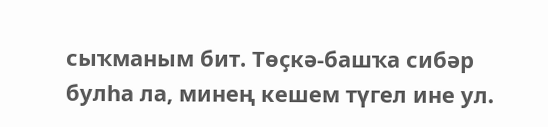сыҡманым бит. Төҫкә-башҡа сибәр булһа ла, минең кешем түгел ине ул.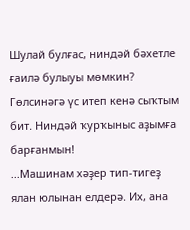Шулай булғас, ниндәй бәхетле ғаилә булыуы мөмкин? Гөлсинәгә үс итеп кенә сыҡтым бит. Ниндәй ҡурҡыныс аҙымға барғанмын!
...Машинам хәҙер тип-тигеҙ ялан юлынан елдерә. Их, ана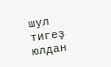шул тигеҙ юлдан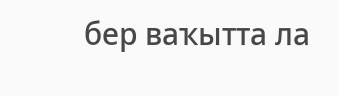бер ваҡытта ла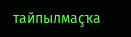тайпылмаҫҡа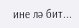ине лә бит...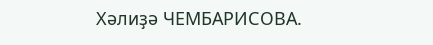Хәлиҙә ЧЕМБАРИСОВА.